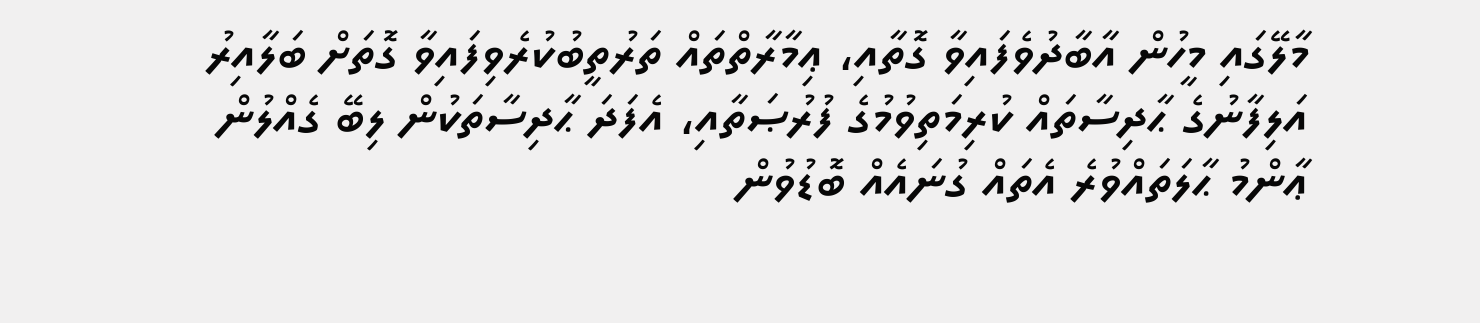މާލޭގައި މީހުން އާބާދުވެފައިވާ ގޮތާއި، ޢިމާރާތްތައް ތަރުތީބުކުރެވިފައިވާ ގޮތަށް ބަލާއިރު އަލިފާނުގެ ޙާދިސާތައް ކުރިމަތިވުމުގެ ފުރުޞަތާއި، އެފަދަ ޙާދިސާތަކުން ލިބޭ ގެއްލުން ޢާންމު ޙާލަތައްވުރެ އެތައް ގުނައެއް ބޮޑުވުން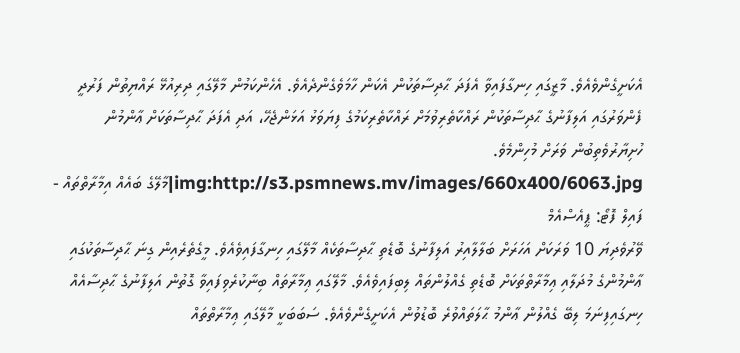އެކަށީގެންވެއެވެ. މާޒީގައި ހިނގާފައިވާ އެފަދަ ޙާދިސާތަކުން އެކަން ހާމަވެގެންދެއެވެ. އެހެންކަމުން މާލޭގައި ދިރިއުޅޭ ރައްޔިތުން ފަރުދީ ފެންވަރުގައި އަލިފާނުގެ ޙާދިސާތަކުން ރައްކާތެރިވުމަށް ރައްކާތެރިކަމުގެ ފިޔަވަޅު އަޅަންޖެހޭ، އަދި އެފަދަ ޙާދިސާތަކަށް ޢާންމުން ހުށިޔާރުވެތިބުން ވަރަށް މުހިންމެވެ. img:http://s3.psmnews.mv/images/660x400/6063.jpg|މާލޭގެ ބައެއް އިމާރާތްތައް - ފައިލް ފޮޓޯ: ޕީއެސްއެމް
ވޭރުވެދިޔަ 10 ވަރަކަށް އަހަރަށް ބަލާލާއިރު އަލިފާނުގެ ބޮޑެތި ޙާދިސާތަކެއް މާލޭގައި ހިނގާފައިވެއެވެ. މީގެތެރެއިން ގިނަ ޙާދިސާތަކުގައި ޢާންމުންގެ މުދަލާއި ޢިމާރާތްތަކަށް ބޮޑެތި ގެއްލުންތައް ލިބިފައިވެއެވެ. މާލޭގައި ޢިމާރާތައް ބިނާކުރެވިފައިވާ ގޮތުން އަލިފާނުގެ ޙާދިސާއެއް ހިނގައިފިނަމަ ލިބޭ ގެއްލުން ޢާންމު ޙާލަތައްވުރެ ބޮޑުވުން އެކަށީގެންވެއެވެ. ސަބަބަކީ މާލޭގައި ޢިމާރާތްތައް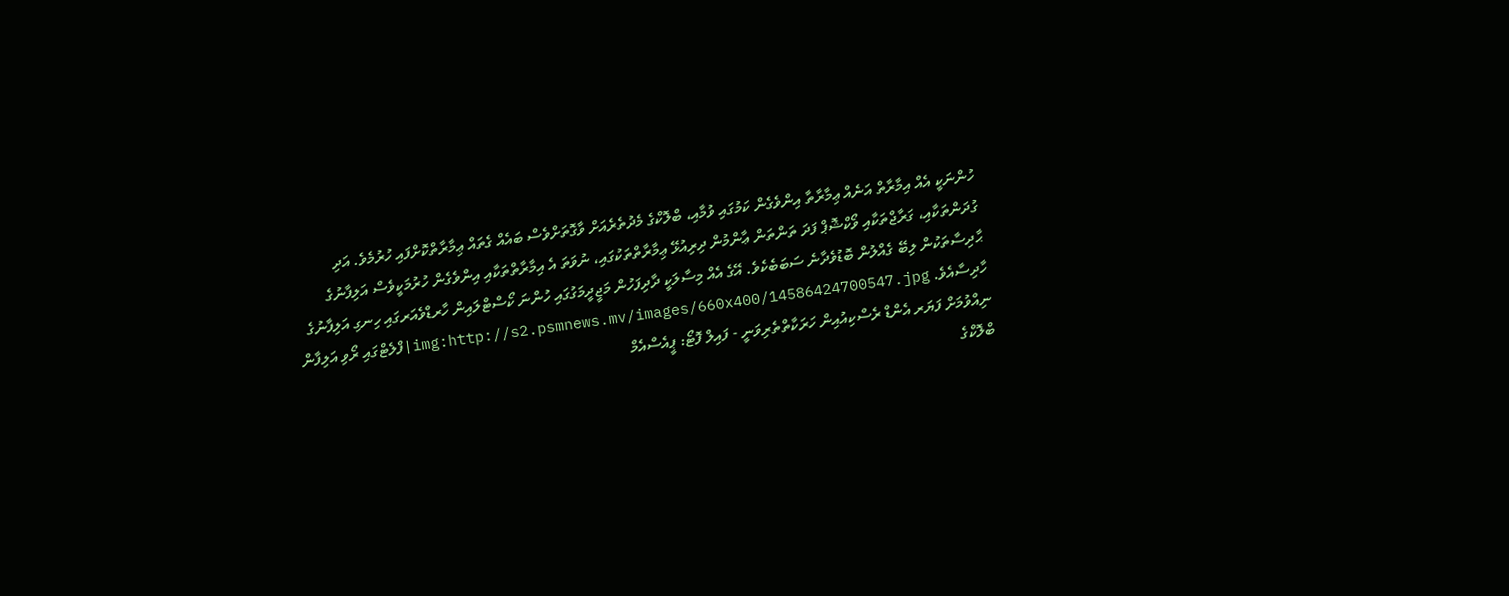ހުންނަކީ އެއް އިމާރާތް އަނެއް ޢިމާރާތާ އިންވެގެން ކަމުގައި ވުމާއި، ބްލޮކްގެ މެދުތެރެއަށް ވާގޮތަށްވެސް ބައެއް ގެތައް ޢިމާރާތްކޮށްފައި ހުރުމެވެ. އަދި ގުދަންތަކާއި، ގަރާޖްތަކާއި ވޯކްޝޮޕް ފަދަ ތަންތަން ޢާންމުން ދިރިއުޅޭ ޢިމާރާތްތަކުގައި، ނުވަތަ އެ އިމާރާތްތަކާއި އިންވެގެން ހުރުމަކީވެސް އަލިފާނުގެ ޙާދިސާތަކުން ލިބޭ ގެއްލުން ބޮޑުވެދާނެ ސަބަބެކެވެ. އޭގެ އެއް މިސާލަކީ ދާދިފަހުން މަޖީދީމަގުގައި ހުންނަ ކޯސްޓްލައިން ހާރޑްވެއަރގައި ހިނގި އަލިފާނުގެ ހާދިސާއެވެ. img:http://s2.psmnews.mv/images/660x400/14586424700547.jpg|ފްލެޓްގައި ރޯވި އަލިފާން ނިއްވުމަށް ފަޔަރ އެންޑް ރެސްކިއުއިން ހަރަކާތްތެރިވަނީ - ފައިލް ފޮޓޯ: ޕީއެސްއެމް
ބްލޮކްގެ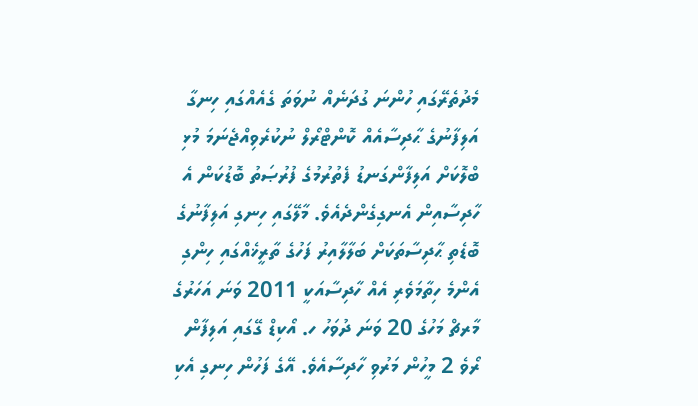މެދުތެރޭގައި ހުންނަ ގުދަނެއް ނުވަތަ ގެއެއްގައި ހިނގާ އަލިފާނުގެ ޙާދިސާއެއް ކޮންޓްރޯލް ނުކުރެވިއްޖެނަމަ މުޅި ބްލޮކަށް އަލިފާންގަނޑު ފެތުރުމުގެ ފުރުޞަތު ބޮޑުކަން އެ ހާދިސާއިން އެނގިގެންދެއެވެ. މާލޭގައި ހިނގި އަލިފާނުގެ ބޮޑެތި ޙާދިސާތަކަށް ބަލާލާއިރު ފަހުގެ ތާރީޚެއްގައި ހިންގި އެންމެ ހިތާމަވެރި އެއް ހާދިސާއަކީ 2011 ވަނަ އަހަރުގެ މާރޗް މަހުގެ 20 ވަނަ ދުވަހު ހ. އޯކިޑް ގޭގައި އަލިފާން ރޯވެ 2 މީހުން މަރުވި ހާދިސާއެވެ. އޭގެ ފަހުން ހިނގި އެކި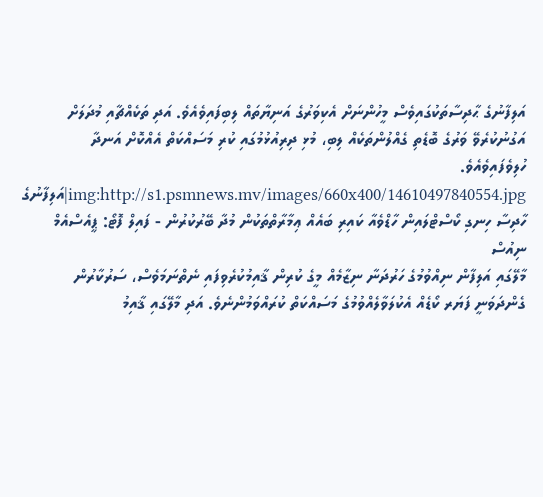އަލިފާނުގެ ޙާދިސާތަކުގައިވެސް މީހުންނަށް އެކިވަރުގެ އަނިޔާތައް ލިބިފައިވެއެވެ. އަދި ތަކެއްޗާއި މުދަލަށް އަގުނުކުރެވޭ ވަރުގެ ބޮޑެތި ގެއްލުންތަކެއް ލިބި، މުޅި ދިރިއުޅުމުގައި ކުރި މަސައްކަތް އެއްކޮށް އަނދާ ހުލިވެފައިވެއެވެ. img:http://s1.psmnews.mv/images/660x400/14610497840554.jpg|އަލިފާނުގެ ހާދިސާ ހިނގި ކޯސްޓްލައިން ހާޑްވެއާ ކައިރި ބައެއް ޢިމާރާތްތަކުން މުދާ ބޭރުކުރުން - ފައިލް ފޮޓޯ: ޕީއެސްއެމް ނިއުސް
މާލޭގައި އަލިފާން ނިއްވުމުގެ ހަރުދަނާ ނިޒާމެއް މީގެ ކުރިން ޤާއިމުކުރެވިފައި ނެތްނަމަވެސް، ސަރުކާރުން ގެންދަވަނީ ފަޔަރ ކޯޑެއް އެކުލަވާލެއްވުމުގެ މަސައްކަތް ކުރައްވަމުންނެވެ. އަދި މާލޭގައި ޤާއިމު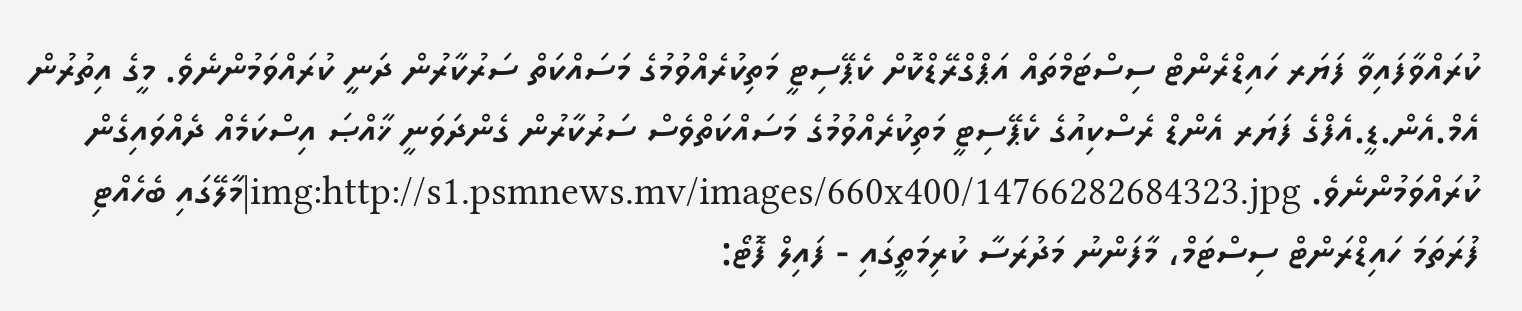ކުރައްވާފައިވާ ފަޔަރ ހައިޑްރެންޓް ސިސްޓަމްތައް އަޕްގްރޭޑްކޮށް ކެޕޭސިޓީ މަތިކުރެއްވުމުގެ މަސައްކަތް ސަރުކާރުން ދަނީ ކުރައްވަމުންނެވެ. މީގެ އިތުރުން އެމް.އެން.ޑީ.އެފްގެ ފަޔަރ އެންޑް ރެސްކިއުގެ ކެޕޭސިޓީ މަތިކުރެއްވުމުގެ މަސައްކަތްވެސް ސަރުކާރުން ގެންދަވަނީ ޚާއްޞަ އިސްކަމެއް ދެއްވައިގެން ކުރައްވަމުންނެވެ. img:http://s1.psmnews.mv/images/660x400/14766282684323.jpg|މާލޭގައި ބެހެއްޓި ފުރަތަމަ ހައިޑްރަންޓް ސިސްޓަމް، މާފަންނު މަދުރަސާ ކުރިމަތީގައި - ފައިލް ފޮޓޯ: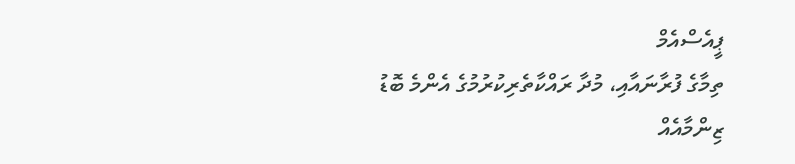ޕީއެސްއެމް
ތިމާގެ ފުރާނައާއި، މުދާ ރައްކާތެރިކުރުމުގެ އެންމެ ބޮޑު ޒިންމާއެއް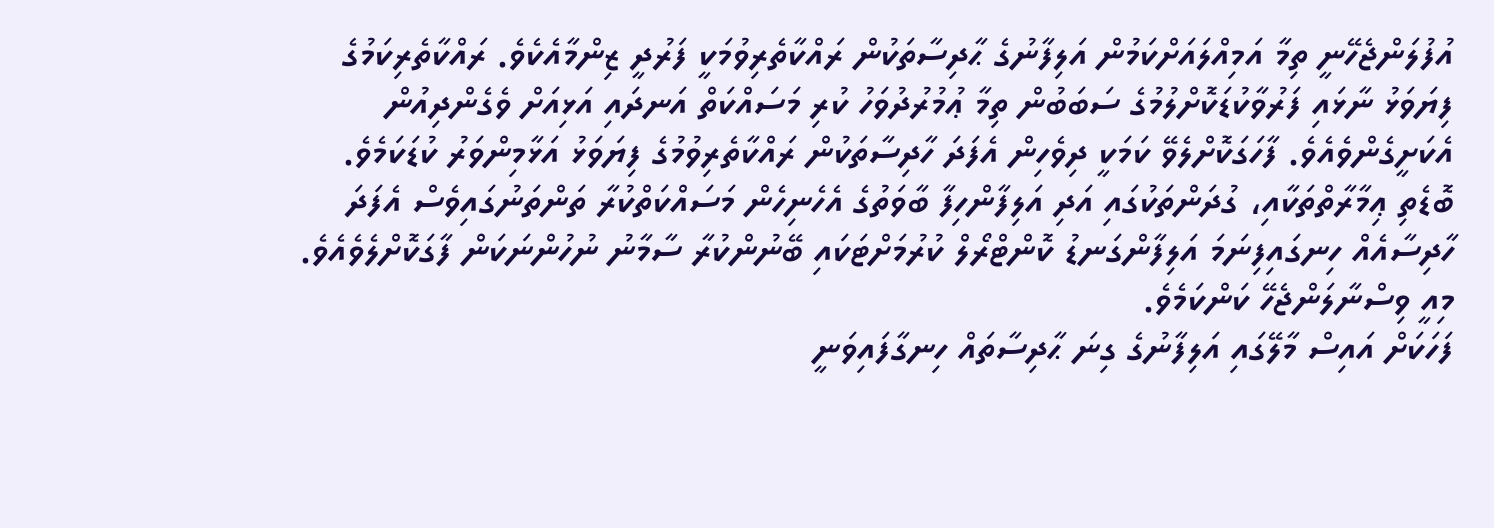އުފުލަންޖެހޭނީ ތިމާ އަމިއްލައަށްކަމުން އަލިފާނުގެ ޙާދިސާތަކުން ރައްކާތެރިވުމަކީ ފަރުދީ ޒިންމާއެކެވެ. ރައްކާތެރިކަމުގެ ފިޔަވަޅު ނާޅައި ފަރުވާކުޑަކޮށްލުމުގެ ސަބަބުން ތިމާ ޢުމުރުދުވަހު ކުރި މަސައްކަތް އަނދައި އަޅިއަށް ވެގެންދިއުން އެކަށީގެންވެއެވެ. ފާހަގަކޮށްލެވޭ ކަމަކީ ދިވެހިން އެފަދަ ހާދިސާތަކުން ރައްކާތެރިވުމުގެ ފިޔަވަޅު އަޅާމިންވަރު ކުޑަކަމެވެ. ބޮޑެތި ޢިމާރާތްތަކާއި، ގުދަންތަކުގައި އަދި އަލިފާންހިފާ ބާވަތުގެ އެހެނިހެން މަސައްކަތްކުރާ ތަންތަނުގައިވެސް އެފަދަ ހާދިސާއެއް ހިނގައިފިނަމަ އަލިފާންގަނޑު ކޮންޓްރޯލް ކުރުމަށްޓަކައި ބޭނުންކުރާ ސާމާނު ނުހުންނަކަން ފާގަކޮށްލެވެއެވެ. މިއީ ވިސްނާލަންޖެހޭ ކަންކަމެވެ.
ފަހަކަށް އައިސް މާލޭގައި އަލިފާނުގެ ގިނަ ޙާދިސާތައް ހިނގާފައިވަނީ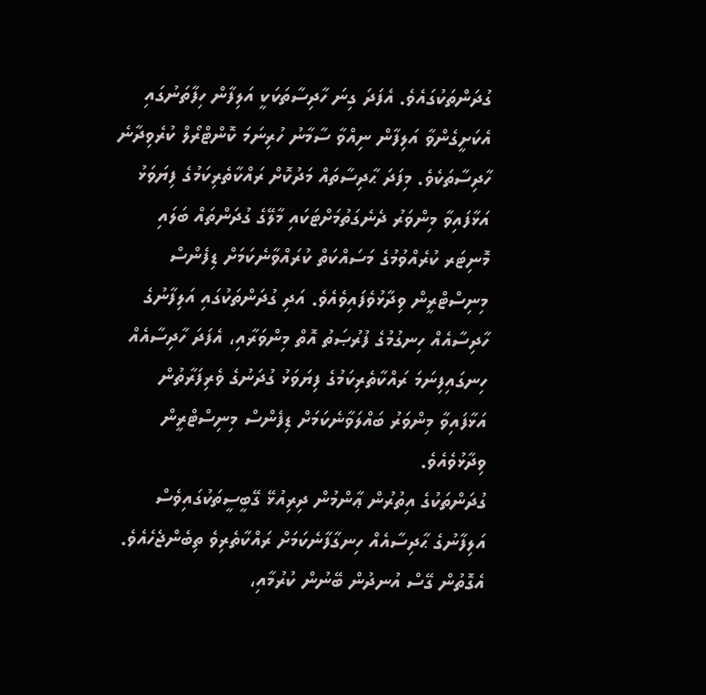ގުދަންތަކުގައެވެ. އެފަދަ ގިނަ ހާދިސާތަކަކީ އަލިފާން ހިފާތަނުގައި އެކަށީގެންވާ އަލިފާން ނިއްވާ ސާމާނު ހުރިނަމަ ކޮންޓްރޯލް ކުރެވިދާނެ ހާދިސާތަކެވެ. މިފަދަ ޙާދިސާތައް މަދުކޮށް ރައްކާތެރިކަމުގެ ފިޔަވަޅު އަޅާފައިވާ މިންވަރު ދެނެގަތުމަށްޓަކައި މާލޭގެ ގުދަންތައް ބަލައި މޮނިޓަރ ކުރެއްވުމުގެ މަސައްކަތް ކުރައްވާނެކަމަށް ޑިފެންސް މިނިސްޓްރީން ވިދާޅުވެފައިވެއެވެ. އަދި ގުދަންތަކުގައި އަލިފާނުގެ ހާދިސާއެއް ހިނގުމުގެ ފުރުޞަތު އޮތް މިންވަރާއި، އެފަދަ ހާދިސާއެއް ހިނގައިފިނަމަ ރައްކާތެރިކަމުގެ ފިޔަވަޅު ގުދަނުގެ ވެރިފަރާތުން އަޅާފައިވާ މިންވަރު ބައްލަވާނެކަމަށް ޑިފެންސް މިނިސްޓްރީން ވިދާޅުވެއެވެ.
ގުދަންތަކުގެ އިތުރުން ޢާންމުން ދިރިއުޅޭ ގޭބީސީތަކުގައިވެސް އަލިފާނުގެ ޙާދިސާއެއް ހިނގާފާނެކަމަށް ރައްކާތެރިވެ ތިބެންޖެހެއެވެ. އެގޮތުން ގޭސް އުނދުން ބޭނުން ކުރުމާއި،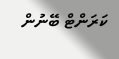ކަރަންޓް ބޭނުން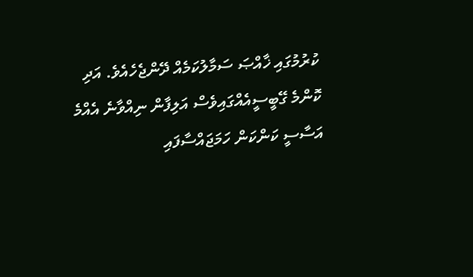ކުރުމުގައި ޚާއްޞަ ސަމާލުކަމެއް ދޭންޖެހެއެވެ. އަދި ކޮންމެ ގޭބީސީއެއްގައިވެސް އަލިފާން ނިއްވާނެ އެއްމެ އަސާސީ ކަންކަން ހަމަޖައްސާފައި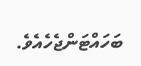ބަހައްޓަންޖެހެއެވެ.